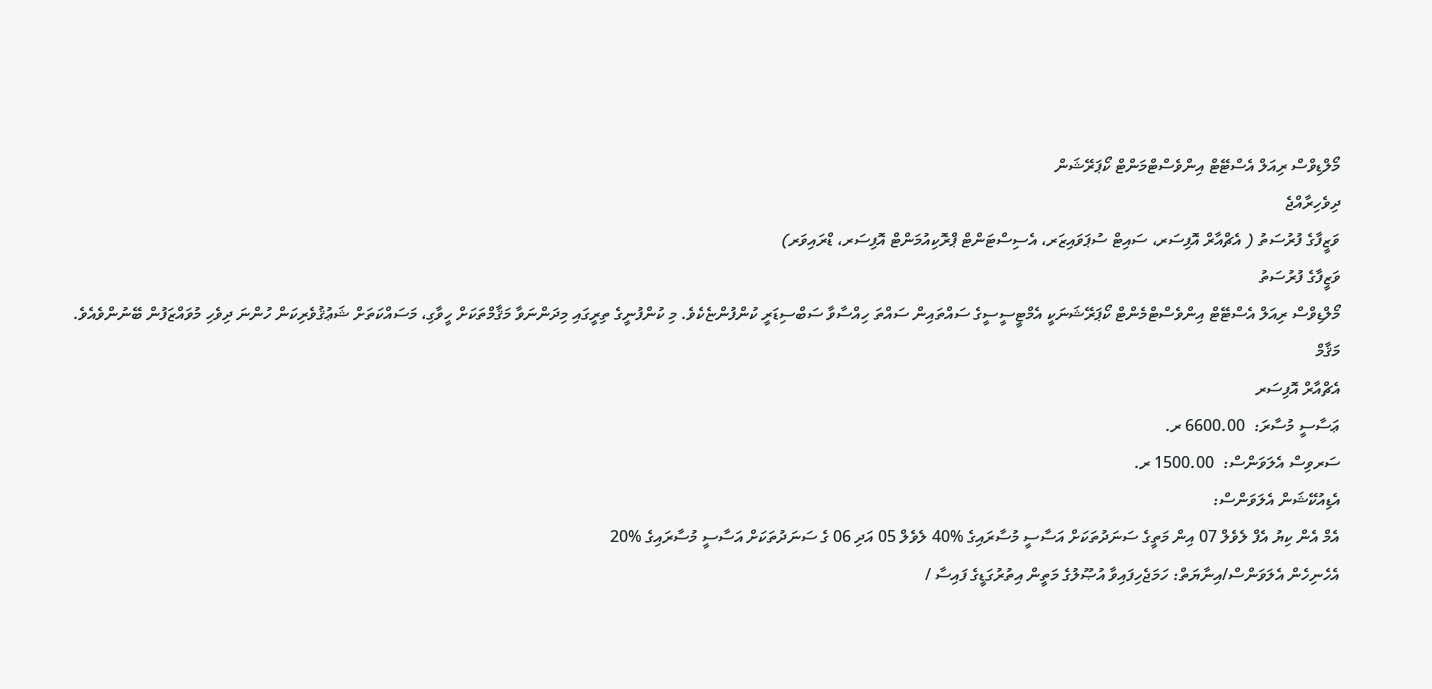މޯލްޑިވްސް ރިއަލް އެސްޓޭޓް އިންވެސްޓްމަންޓް ކޯޕަރޭޝަން
ދިވެހިރާއްޖެ
ވަޒީފާގެ ފުރުސަތު ( އެޗްއާރް އޮފިސަރ، ސައިޓް ސުޕަވައިޒަރ، އެސިސްޓަންޓް ޕްރޮކިއުމަންޓް އޮފިސަރ، ޑްރައިވަރ)
ވަޒީފާގެ ފުރުސަތު
މޯލްޑިވްސް ރިއަލް އެސްޓޭޓް އިންވެސްޓްމެންޓް ކޯޕަރޭޝަނަކީ އެމްޓީސީސީގެ ސައްތައިން ސައްތަ ހިއްސާވާ ސަބްސިޑަރީ ކުންފުންޏެކެވެ. މި ކުންފުނީގެ ތިރީގައި މިދަންނަވާ މަޤާމްތަކަށް ހީވާގި، މަސައްކަތަށް ޝަޢުޤުވެރިކަން ހުންނަ ދިވެހި މުވައްޒަފުން ބޭނުންވެއެވެ.
މަޤާމް
އެޗްއާރް އޮފިސަރ
ޢަސާސީ މުސާރަ:  6600.00 ރ.
ސަރވިސް އެލަވަންސް:  1500.00 ރ.
އެޑިއުކޭޝަން އެލަވަންސް:
އެމް އެން ކިޔު އެފް ލެވެލް 07 އިން މަތީގެ ސަނަދުތަކަށް އަސާސީ މުސާރައިގެ %40 ލެވެލް 05 އަދި 06 ގެ ސަނަދުތަކަށް އަސާސީ މުސާރައިގެ %20
އެހެނިހެން އެލަވަންސް/އިނާޔަތް: ހަމަޖެހިފައިވާ އުޞޫލުގެ މަތީން އިތުރުގަޑީގެ ފައިސާ /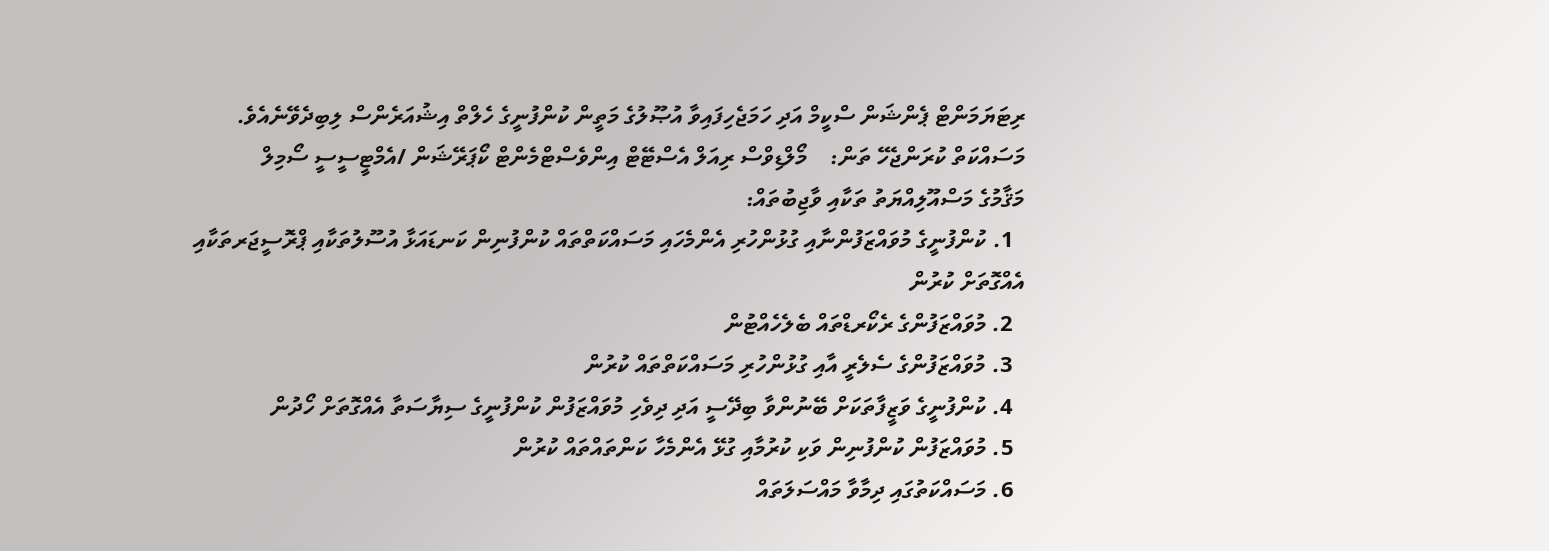ރިޓަޔަމަންޓް ޕެންޝަން ސްކީމް އަދި ހަމަޖެހިފައިވާ އުޞޫލުގެ މަތީން ކުންފުނީގެ ހެލްތް އިޝުއަރެންސް ލިބިދެވޭނެއެވެ.
މަސައްކަތް ކުރަންޖެހޭ ތަން:    މޯލްޑިވްސް ރިއަލް އެސްޓޭޓް އިންވެސްޓްމެންޓް ކޯޕަރޭޝަން /އެމްޓީސީސީ ސޯމިލް
މަޤާމުގެ މަސްއޫލިއްޔަތު ތަކާއި ވާޖިބުތައް:
  1. ކުންފުނީގެ މުވައްޒަފުންނާއި ގުޅުންހުރި އެންމެހައި މަސައްކަތްތައް ކުންފުނިން ކަނޑައަޅާ އުސޫލުތަކާއި ޕްރޮސީޖަރތަކާއި އެއްގޮތަށް ކުރުން
  2. މުވައްޒަފުންގެ ރެކޯރޑްތައް ބެލެހެއްޓުން
  3. މުވައްޒަފުންގެ ސެލެރީ އާއި ގުޅުންހުރި މަސައްކަތްތައް ކުރުން
  4. ކުންފުނީގެ ވަޒީފާތަކަށް ބޭނުންވާ ބިދޭސީ އަދި ދިވެހި މުވައްޒަފުން ކުންފުނީގެ ސިޔާސަތާ އެއްގޮތަށް ހޯދުން
  5. މުވައްޒަފުން ކުންފުނިން ވަކި ކުރުމާއި ގުޅޭ އެންމެހާ ކަންތައްތައް ކުރުން
  6. މަސައްކަތުގައި ދިމާވާ މައްސަލަތައް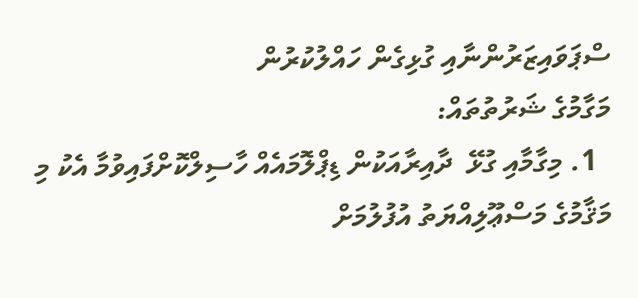ސްޕަވައިޒަރުންނާއި ގުޅިގެން ހައްލުކުރުން
މަގާމުގެ ޝަރުތުތައް:
  1. މިގާމާއި ގުޅޭ  ދާއިރާއަކުން ޑިޕްލޮމައެއް ހާސިލްކޮށްފައިވުމާ އެކު މި މަޤާމުގެ މަސްޢޫލިއްޔަތު އުފުލުމަށް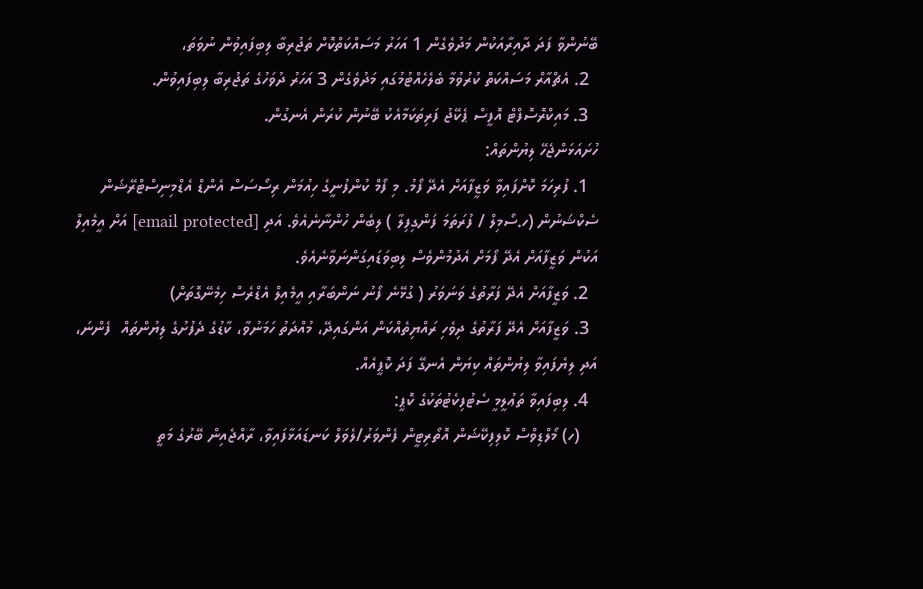ބޭނުންވާ ފަދަ ދާއިރާއަކުން މަދުވެގެން 1 އަހަރު މަސައްކަތްކޮށް ތަޖުރިބާ ލިބިފައިވުން ނުވަތަ،
  2. އެޗްއާރް މަސައްކަތް ކުރުވުމާ ބެލެހެއްޓުމުގައި މަދުވެގެން 3 އަހަރު ދުވަހުގެ ތަޖުރިބާ ލިބިފައިވުން.
  3. މައިކްރޮސޮފްޓް އޮފީސް ޕެކޭޖު ފަރިތަކަމާއެކު ބޭނުން ކުރަން އެނގުން.
ހުށައަޅަންޖެހޭ ލިޔުންތައް:
  1. ފުރިހަމަ ކޮށްފައިވާ ވަޒީފާއަށް އެދޭ ފޯމު. މި ފޯމް ކުންފުނީގެ ހިއުމަން ރިސޯސަސް އެންޑް އެޑްމިނިސްޓްރޭޝަން ސެކްޝަނުން (ހ.ސޯމިލް / ފުރަތަމަ ފަންގިފިލާ ) ލިބެން ހުންނާނެއެވެ. އަދި [email protected] އަށް އީމެއިލް އަކުން ވަޒީފާއަށް އެދޭ ފޯމަށް އެދުމުންވެސް ލިބިވަޑައިގަންނަވާނެއެވެ.
  2. ވަޒީފާއަށް އެދޭ ފަރާތުގެ ވަނަވަރު ( ގުޅޭނެ ފޯނު ނަންބަރާއި އީމެއިލް އެޑްރެސް ހިމެނޭގޮތަށް)
  3. ވަޒީފާއަށް އެދޭ ފަރާތުގެ ދިވެހި ރައްޔިތެއްކަން އަންގައިދޭ، މުއްދަތު ހަމަނުވާ، ކާޑުގެ ދެފުށުގެ ލިޔުންތައް  ފެންނަ، އަދި ލިޔެފައިވާ ލިޔުންތައް ކިޔަން އެނގޭ ފަދަ ކޮޕީއެއް.
  4. ލިބިފައިވާ ތަޢުލީމީ ސެޓުފިކެޓުތަކުގެ ކޮޕީ:
    (ހ) މޯލްޑިވްސް ކޮލިފިކޭޝަން އޮތޯރިޓީން ފެންވަރު/ލެވަލް ކަނޑައަޅާފައިވާ، ރާއްޖެއިން ބޭރުގެ މަތީ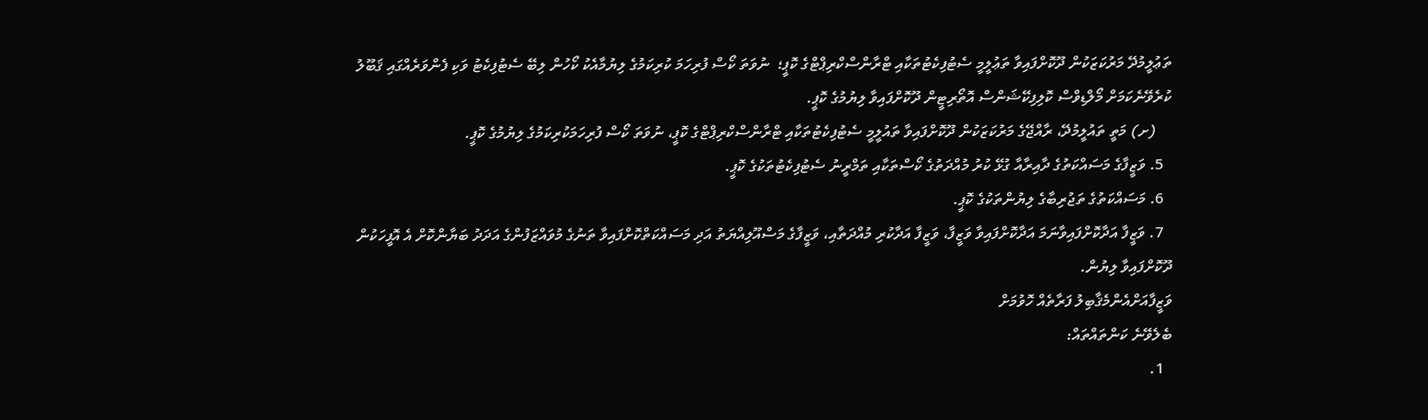ތަޢުލީމުދޭ މަރުކަޒަކުން ދޫކޮށްފައިވާ ތަޢުލީމީ ސެޓުފިކެޓުތަކާއި ޓްރާންސްކްރިޕްޓްގެ ކޮޕީ؛  ނުވަތަ ކޯސް ފުރިހަމަ ކުރިކަމުގެ ލިޔުމާއެކު ކޯހުން ލިބޭ ސެޓުފިކެޓު ވަކި ފެންވަރެއްގައި ޤަބޫލު ކުރެވޭނެކަމަށް މޯލްޑިވްސް ކޮލިފިކޭޝަންސް އޮތޯރިޓީން ދޫކޮށްފައިވާ ލިޔުމުގެ ކޮޕީ.
    (ށ) މަތީ ތައުލީމުދޭ، ރާއްޖޭގެ މަރުކަޒަކުން ދޫކޮށްފައިވާ ތައުލީމީ ސެޓުފިކެޓުތަކާއި ޓްރާންސްކްރިޕްޓްގެ ކޮޕީ، ނުވަތަ ކޯސް ފުރިހަމަކުރިކަމުގެ ލިޔުމުގެ ކޮޕީ.
  5. ވަޒީފާގެ މަސައްކަތުގެ ދާއިރާއާ ގުޅޭ ކުރު މުއްދަތުގެ ކޯސްތަކާއި ތަމްރީނު ސެޓުފިކެޓުތަކުގެ ކޮޕީ.
  6. މަސައްކަތުގެ ތަޖުރިބާގެ ލިޔުންތަކުގެ ކޮޕީ.
  7. ވަޒީފާ އަދާކޮށްފައިވާނަމަ އަދާކޮށްފައިވާ ވަޒީފާ، ވަޒީފާ އަދާކުރި މުއްދަތާއި، ވަޒީފާގެ މަސްއޫލިއްޔަތު އަދި މަސައްކަތްކޮށްފައިވާ ތަނުގެ މުވައްޒަފުންގެ އަދަދު ބަޔާންކޮށް އެ އޮފީހަކުން ދޫކޮށްފައިވާ ލިޔުން.
ވަޒީފާއަށްއެންމެޤާބިލު ފަރާތެއް ހޮވުމަށް
ބެލެވޭނެ ކަންތައްތައް:
  1.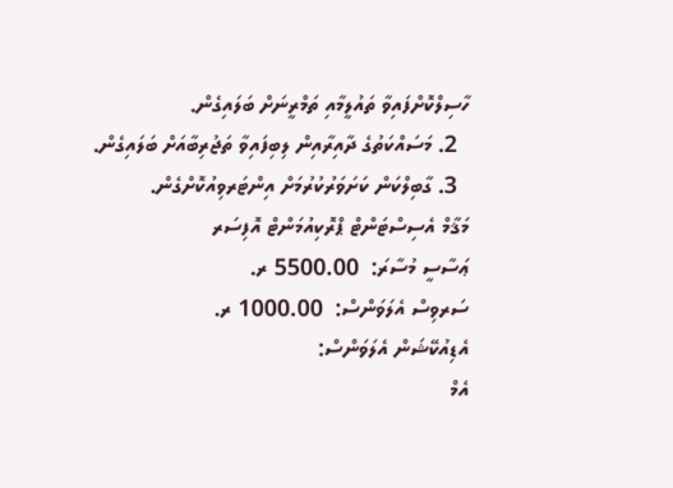ހާސިލްކޮށްފައިވާ ތައުލީމާއި ތަމްރީނަށް ބަލައިގެން.
  2. މަސައްކަތުގެ ދާއިރާއިން ލިބިފައިވާ ތަޖުރިބާއަށް ބަލައިގެން.
  3. ގާބިލްކަން ކަށަވަރުކުރުމަށް އިންޓަރވިއުކޮށްގެން.
މަޤާމް އެސިސްޓަންޓް ޕްރޮކިއުމަންޓް އޮފިސަރ
ޢަސާސީ މުސާރަ:  5500.00 ރ.
ސަރވިސް އެލަވަންސް:  1000.00 ރ.
އެޑިއުކޭޝަން އެލަވަންސް:
އެމް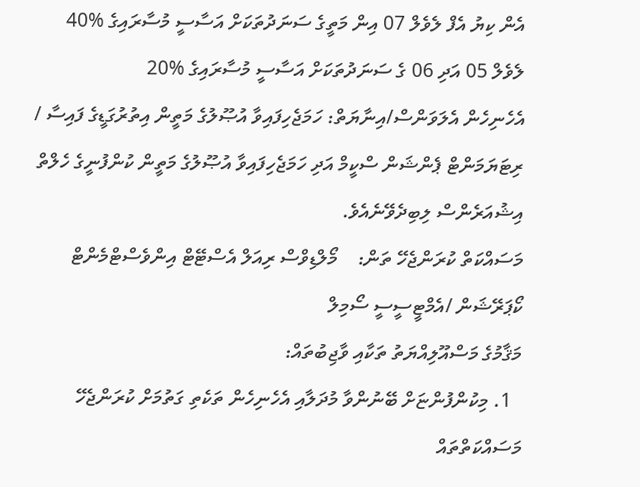އެން ކިޔު އެފް ލެވެލް 07 އިން މަތީގެ ސަނަދުތަކަށް އަސާސީ މުސާރައިގެ %40 ލެވެލް 05 އަދި 06 ގެ ސަނަދުތަކަށް އަސާސީ މުސާރައިގެ %20
އެހެނިހެން އެލަވަންސް/އިނާޔަތް: ހަމަޖެހިފައިވާ އުޞޫލުގެ މަތީން އިތުރުގަޑީގެ ފައިސާ / ރިޓަޔަމަންޓް ޕެންޝަން ސްކީމް އަދި ހަމަޖެހިފައިވާ އުޞޫލުގެ މަތީން ކުންފުނީގެ ހެލްތް އިޝުއަރެންސް ލިބިދެވޭނެއެވެ.
މަސައްކަތް ކުރަންޖެހޭ ތަން:    މޯލްޑިވްސް ރިއަލް އެސްޓޭޓް އިންވެސްޓްމެންޓް ކޯޕަރޭޝަން /އެމްޓީސީސީ ސޯމިލް
މަޤާމުގެ މަސްއޫލިއްޔަތު ތަކާއި ވާޖިބުތައް:
  1. މިކުންފުންޏަށް ބޭނުންވާ މުދަލާއި އެހެނިހެން ތަކެތި ގަތުމަށް ކުރަންޖެހޭ މަސައްކަތްތައް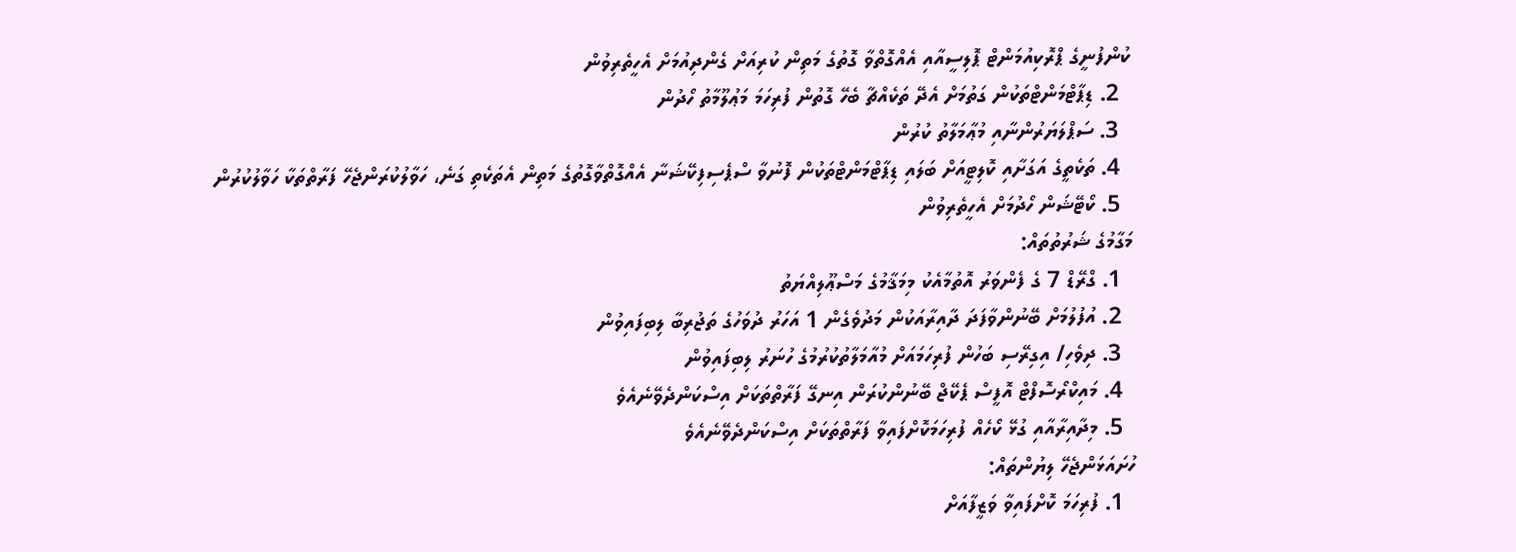ކުންފުނީގެ ޕްރޮކިއުމަންޓް ޕޮލިސީއާއި އެއްގޮތްވާ ގޮތުގެ މަތިން ކުރިއަށް ގެންދިއުމަށް އެހީތެރިވުން
  2. ޑިޕާޓްމަންޓްތަކުން ގަތުމަށް އެދޭ ތަކެއްޗާ ބެހޭ ގޮތުން ފުރިހަމަ މަޢުލޫމާތު ހޯދުން
  3. ސަޕްލަޔަރުންނާއި މުޢާމަލާތު ކުރުން
  4. ތަކެތީގެ އަގަށާއި ކޮލިޓީއަށް ބަލައި ޑިޕާޓްމަންޓްތަކުން ފޮނުވާ ސްޕެސިފިކޭޝަނާ އެއްގޮތްވާގޮތުގެ މަތިން އެތަކެތި ގަނެ، ހަވާލުކުރަންޖެހޭ ފަރާތްތަކާ ހަވާލުކުރުން
  5. ކޯޓޭޝަން ހޯދުމަށް އެހީތެރިވުން
މަގާމުގެ ޝަރުތުތައް:
  1. ގްރޭޑް 7 ގެ ފެންވަރު އޮތުމާއެކު މިމަޤާމުގެ މަސްޢޫލިއްޔަތު
  2. އުފުލުމަށް ބޭނުންވާފަދަ ދާއިރާއަކުން މަދުވެގެން 1 އަހަރު ދުވަހުގެ ތަޖުރިބާ ލިބިފައިވުން
  3. ދިވެހި/ އިގިރޭސި ބަހުން ފުރިހަމައަށް މުއާމަލާތުކުރުމުގެ ހުނަރު ލިބިފައިވުން
  4. މައިކްރޯސޮފްޓް އޮފީސް ޕެކޭޖް ބޭނުންކުރަން އިނގޭ ފަރާތްތަކަށް އިސްކަންދެވޭނެއެވެ
  5. މިދާއިރާއާއި ގުޅޭ ކޯހެއް ފުރިހަމަކޮށްފައިވާ ފަރާތްތަކަށް އިސްކަންދެވޭނެއެވެ
ހުށައަޅަންޖެހޭ ލިޔުންތައް:
  1. ފުރިހަމަ ކޮށްފައިވާ ވަޒީފާއަށް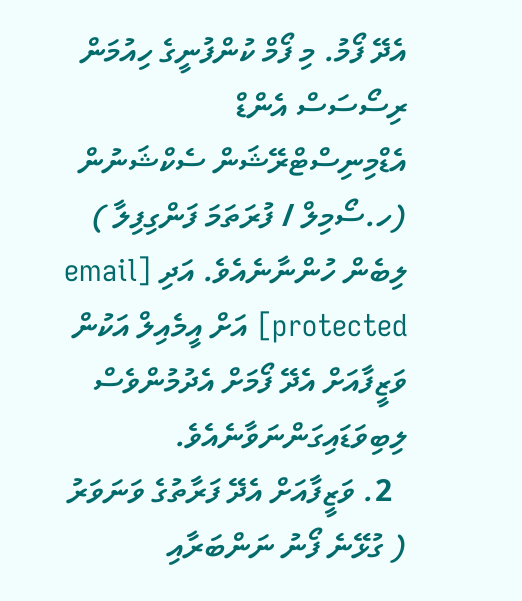އެދޭ ފޯމު. މި ފޯމް ކުންފުނީގެ ހިއުމަން ރިސޯސަސް އެންޑް އެޑްމިނިސްޓްރޭޝަން ސެކްޝަނުން (ހ.ސޯމިލް / ފުރަތަމަ ފަންގިފިލާ ) ލިބެން ހުންނާނެއެވެ. އަދި [email protected] އަށް އީމެއިލް އަކުން ވަޒީފާއަށް އެދޭ ފޯމަށް އެދުމުންވެސް ލިބިވަޑައިގަންނަވާނެއެވެ.
  2. ވަޒީފާއަށް އެދޭ ފަރާތުގެ ވަނަވަރު ( ގުޅޭނެ ފޯނު ނަންބަރާއި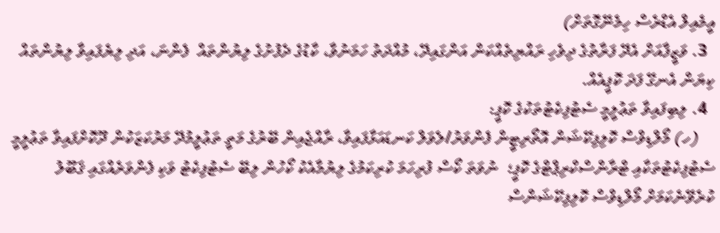އީމެއިލް އެޑްރެސް ހިމެނޭގޮތަށް)
  3. ވަޒީފާއަށް އެދޭ ފަރާތުގެ ދިވެހި ރައްޔިތެއްކަން އަންގައިދޭ، މުއްދަތު ހަމަނުވާ، ކާޑުގެ ދެފުށުގެ ލިޔުންތައް  ފެންނަ، އަދި ލިޔެފައިވާ ލިޔުންތައް ކިޔަން އެނގޭ ފަދަ ކޮޕީއެއް.
  4. ލިބިފައިވާ ތަޢުލީމީ ސެޓުފިކެޓުތަކުގެ ކޮޕީ:
    (ހ) މޯލްޑިވްސް ކޮލިފިކޭޝަން އޮތޯރިޓީން ފެންވަރު/ލެވަލް ކަނޑައަޅާފައިވާ، ރާއްޖެއިން ބޭރުގެ މަތީ ތަޢުލީމުދޭ މަރުކަޒަކުން ދޫކޮށްފައިވާ ތަޢުލީމީ ސެޓުފިކެޓުތަކާއި ޓްރާންސްކްރިޕްޓްގެ ކޮޕީ؛  ނުވަތަ ކޯސް ފުރިހަމަ ކުރިކަމުގެ ލިޔުމާއެކު ކޯހުން ލިބޭ ސެޓުފިކެޓު ވަކި ފެންވަރެއްގައި ޤަބޫލު ކުރެވޭނެކަމަށް މޯލްޑިވްސް ކޮލިފިކޭޝަންސް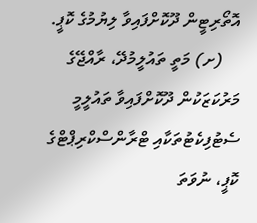އޮތޯރިޓީން ދޫކޮށްފައިވާ ލިޔުމުގެ ކޮޕީ.
    (ށ) މަތީ ތައުލީމުދޭ، ރާއްޖޭގެ މަރުކަޒަކުން ދޫކޮށްފައިވާ ތައުލީމީ ސެޓުފިކެޓުތަކާއި ޓްރާންސްކްރިޕްޓްގެ ކޮޕީ، ނުވަތަ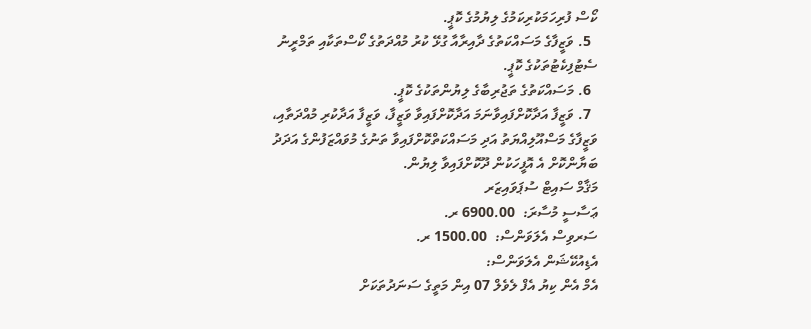ކޯސް ފުރިހަމަކުރިކަމުގެ ލިޔުމުގެ ކޮޕީ.
  5. ވަޒީފާގެ މަސައްކަތުގެ ދާއިރާއާ ގުޅޭ ކުރު މުއްދަތުގެ ކޯސްތަކާއި ތަމްރީނު ސެޓުފިކެޓުތަކުގެ ކޮޕީ.
  6. މަސައްކަތުގެ ތަޖުރިބާގެ ލިޔުންތަކުގެ ކޮޕީ.
  7. ވަޒީފާ އަދާކޮށްފައިވާނަމަ އަދާކޮށްފައިވާ ވަޒީފާ، ވަޒީފާ އަދާކުރި މުއްދަތާއި، ވަޒީފާގެ މަސްއޫލިއްޔަތު އަދި މަސައްކަތްކޮށްފައިވާ ތަނުގެ މުވައްޒަފުންގެ އަދަދު ބަޔާންކޮށް އެ އޮފީހަކުން ދޫކޮށްފައިވާ ލިޔުން.
މަޤާމް ސައިޓް ސުޕަވައިޒަރ
ޢަސާސީ މުސާރަ:  6900.00 ރ.
ސަރވިސް އެލަވަންސް:  1500.00 ރ.
އެޑިއުކޭޝަން އެލަވަންސް:
އެމް އެން ކިޔު އެފް ލެވެލް 07 އިން މަތީގެ ސަނަދުތަކަށް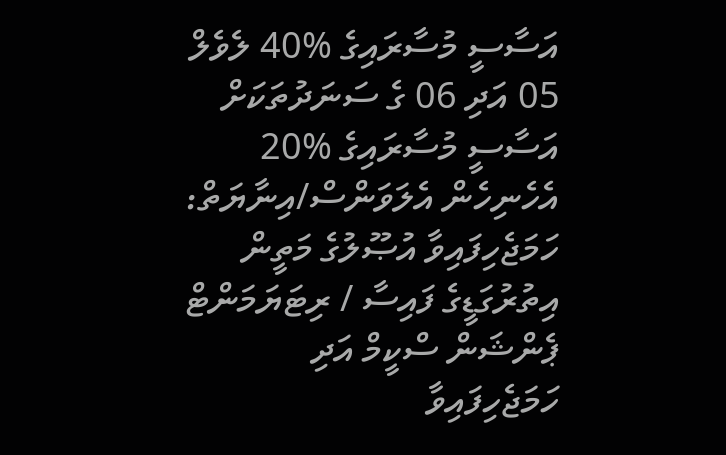އަސާސީ މުސާރައިގެ %40 ލެވެލް 05 އަދި 06 ގެ ސަނަދުތަކަށް އަސާސީ މުސާރައިގެ %20
އެހެނިހެން އެލަވަންސް/އިނާޔަތް: ހަމަޖެހިފައިވާ އުޞޫލުގެ މަތީން އިތުރުގަޑީގެ ފައިސާ / ރިޓަޔަމަންޓް ޕެންޝަން ސްކީމް އަދި ހަމަޖެހިފައިވާ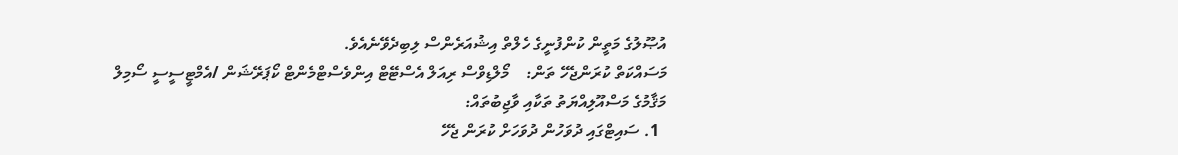އުޞޫލުގެ މަތީން ކުންފުނީގެ ހެލްތް އިޝުއަރެންސް ލިބިދެވޭނެއެވެ.
މަސައްކަތް ކުރަންޖެހޭ ތަން:    މޯލްޑިވްސް ރިއަލް އެސްޓޭޓް އިންވެސްޓްމެންޓް ކޯޕަރޭޝަން /އެމްޓީސީސީ ސޯމިލް
މަޤާމުގެ މަސްއޫލިއްޔަތު ތަކާއި ވާޖިބުތައް:
  1. ސައިޓްގައި ދުވަހުން ދުވަހަށް ކުރަން ޖެހޭ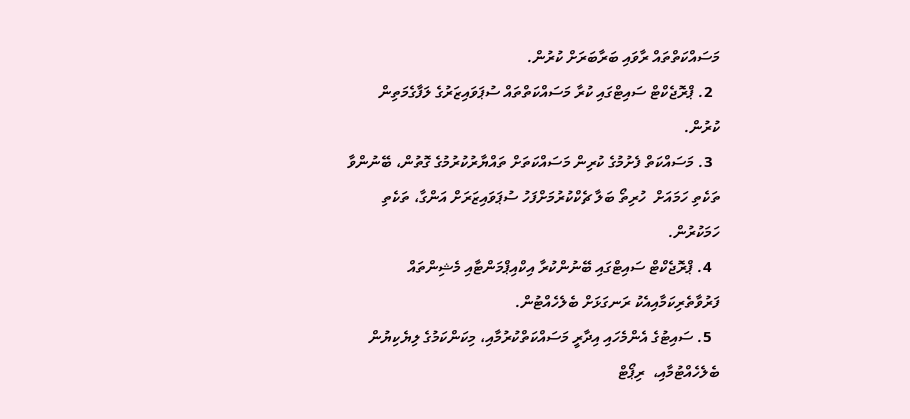މަސައްކަތްތައް ރާވައި ބަރާބަރަށް ކުރުން.
  2. ޕްރޮޖެކްޓް ސައިޓްގައި ކުރާ މަސައްކަތްތައް ސުޕަވައިޒަރުގެ ލަފާގެމަތިން ކުރުން.
  3. މަސައްކަތް ފެށުމުގެ ކުރިން މަސައްކަތަށް ތައްޔާރުކުރުމުގެ ގޮތުން، ބޭނުންވާ ތަކެތި ހަމައަށް  ހުރިތޯ ބަލާ ޗެކްކުރުމަށްފަހު ސުޕަވައިޒަރަށް އަންގާ، ތަކެތި ހަމަކުރުން.
  4. ޕްރޮޖެކްޓް ސައިޓްގައި ބޭނުންކުރާ އިކްއިޕްމަންޓާއި މެޝިންތައް ފަރުވާތެރިކަމާއިއެކު ރަނގަޅަށް ބެލެހެއްޓުން.
  5. ސައިޓުގެ އެންމެހައި އިދާރީ މަސައްކަތްކުރުމާއި، މިކަންކަމުގެ ލިޔެކިޔުން ބެލެހެއްޓުމާއި،  ރިޕޯޓް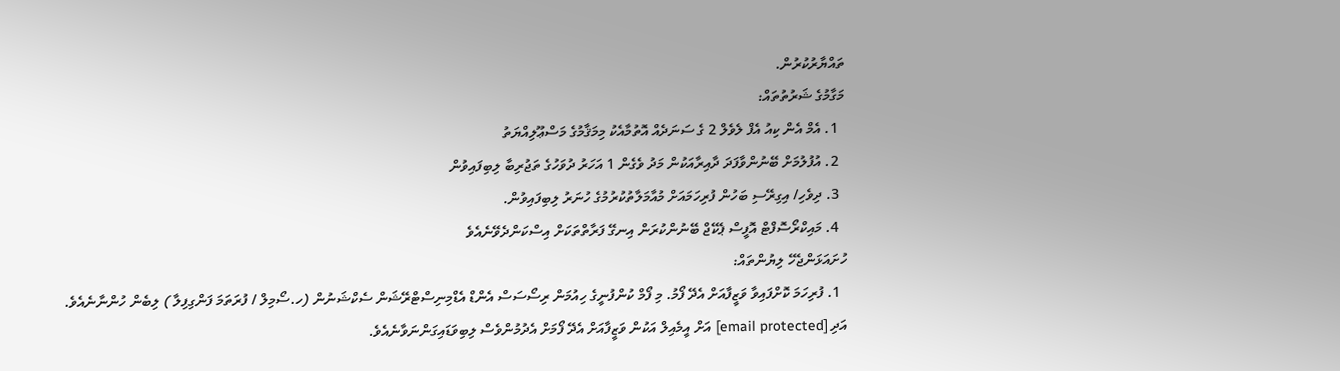ތައްޔާރުކުރުން.
މަގާމުގެ ޝަރުތުތައް:
  1. އެމް އެން ކިއު އެފް ލެވެލް 2 ގެ ސަނަދެއް އޮތުމާއެކު މިމަޤާމުގެ މަސްޢޫލިއްޔަތު
  2. އުފުލުމަށް ބޭނުންވާފަދަ ދާއިރާއަކުން މަދު ވެގެން 1 އަހަރު ދުވަހުގެ ތަޖުރިބާ ލިބިފައިވުން
  3. ދިވެހި/ އިގިރޭސި ބަހުން ފުރިހަމައަށް މުއާމަލާތުކުރުމުގެ ހުނަރު ލިބިފައިވުން.
  4. މައިކްރޯސޮފްޓް އޮފީސް ޕެކޭޖް ބޭނުންކުރަން އިނގޭ ފަރާތްތަކަށް އިސްކަންދެވޭނެއެވެ
ހުށައަޅަންޖެހޭ ލިޔުންތައް:
  1. ފުރިހަމަ ކޮށްފައިވާ ވަޒީފާއަށް އެދޭ ފޯމު. މި ފޯމް ކުންފުނީގެ ހިއުމަން ރިސޯސަސް އެންޑް އެޑްމިނިސްޓްރޭޝަން ސެކްޝަނުން (ހ.ސޯމިލް / ފުރަތަމަ ފަންގިފިލާ ) ލިބެން ހުންނާނެއެވެ. އަދި [email protected] އަށް އީމެއިލް އަކުން ވަޒީފާއަށް އެދޭ ފޯމަށް އެދުމުންވެސް ލިބިވަޑައިގަންނަވާނެއެވެ.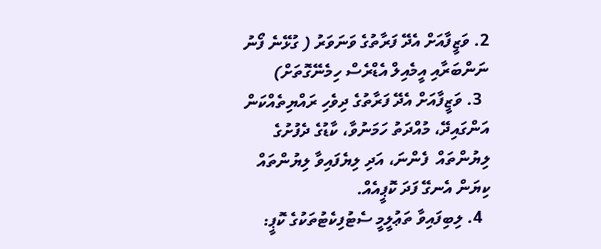2. ވަޒީފާއަށް އެދޭ ފަރާތުގެ ވަނަވަރު ( ގުޅޭނެ ފޯނު ނަންބަރާއި އީމެއިލް އެޑްރެސް ހިމެނޭގޮތަށް)
  3. ވަޒީފާއަށް އެދޭ ފަރާތުގެ ދިވެހި ރައްޔިތެއްކަން އަންގައިދޭ، މުއްދަތު ހަމަނުވާ، ކާޑުގެ ދެފުށުގެ ލިޔުންތައް  ފެންނަ، އަދި ލިޔެފައިވާ ލިޔުންތައް ކިޔަން އެނގޭ ފަދަ ކޮޕީއެއް.
  4. ލިބިފައިވާ ތަޢުލީމީ ސެޓުފިކެޓުތަކުގެ ކޮޕީ: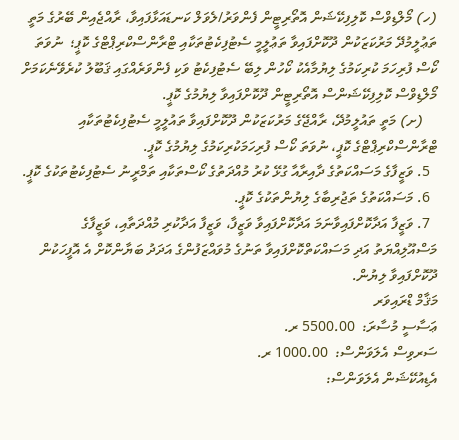(ހ) މޯލްޑިވްސް ކޮލިފިކޭޝަން އޮތޯރިޓީން ފެންވަރު/ލެވަލް ކަނޑައަޅާފައިވާ، ރާއްޖެއިން ބޭރުގެ މަތީ ތަޢުލީމުދޭ މަރުކަޒަކުން ދޫކޮށްފައިވާ ތަޢުލީމީ ސެޓުފިކެޓުތަކާއި ޓްރާންސްކްރިޕްޓްގެ ކޮޕީ؛  ނުވަތަ ކޯސް ފުރިހަމަ ކުރިކަމުގެ ލިޔުމާއެކު ކޯހުން ލިބޭ ސެޓުފިކެޓު ވަކި ފެންވަރެއްގައި ޤަބޫލު ކުރެވޭނެކަމަށް މޯލްޑިވްސް ކޮލިފިކޭޝަންސް އޮތޯރިޓީން ދޫކޮށްފައިވާ ލިޔުމުގެ ކޮޕީ.
    (ށ) މަތީ ތައުލީމުދޭ، ރާއްޖޭގެ މަރުކަޒަކުން ދޫކޮށްފައިވާ ތައުލީމީ ސެޓުފިކެޓުތަކާއި ޓްރާންސްކްރިޕްޓްގެ ކޮޕީ، ނުވަތަ ކޯސް ފުރިހަމަކުރިކަމުގެ ލިޔުމުގެ ކޮޕީ.
  5. ވަޒީފާގެ މަސައްކަތުގެ ދާއިރާއާ ގުޅޭ ކުރު މުއްދަތުގެ ކޯސްތަކާއި ތަމްރީނު ސެޓުފިކެޓުތަކުގެ ކޮޕީ.
  6. މަސައްކަތުގެ ތަޖުރިބާގެ ލިޔުންތަކުގެ ކޮޕީ.
  7. ވަޒީފާ އަދާކޮށްފައިވާނަމަ އަދާކޮށްފައިވާ ވަޒީފާ، ވަޒީފާ އަދާކުރި މުއްދަތާއި، ވަޒީފާގެ މަސްއޫލިއްޔަތު އަދި މަސައްކަތްކޮށްފައިވާ ތަނުގެ މުވައްޒަފުންގެ އަދަދު ބަޔާންކޮށް އެ އޮފީހަކުން ދޫކޮށްފައިވާ ލިޔުން.
މަޤާމް ޑްރައިވަރ
ޢަސާސީ މުސާރަ:  5500.00 ރ.
ސަރވިސް އެލަވަންސް:  1000.00 ރ.
އެޑިއުކޭޝަން އެލަވަންސް: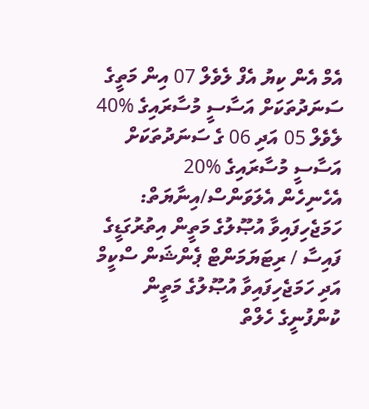އެމް އެން ކިޔު އެފް ލެވެލް 07 އިން މަތީގެ ސަނަދުތަކަށް އަސާސީ މުސާރައިގެ %40 ލެވެލް 05 އަދި 06 ގެ ސަނަދުތަކަށް އަސާސީ މުސާރައިގެ %20
އެހެނިހެން އެލަވަންސް/އިނާޔަތް: ހަމަޖެހިފައިވާ އުޞޫލުގެ މަތީން އިތުރުގަޑީގެ ފައިސާ / ރިޓަޔަމަންޓް ޕެންޝަން ސްކީމް އަދި ހަމަޖެހިފައިވާ އުޞޫލުގެ މަތީން ކުންފުނީގެ ހެލްތް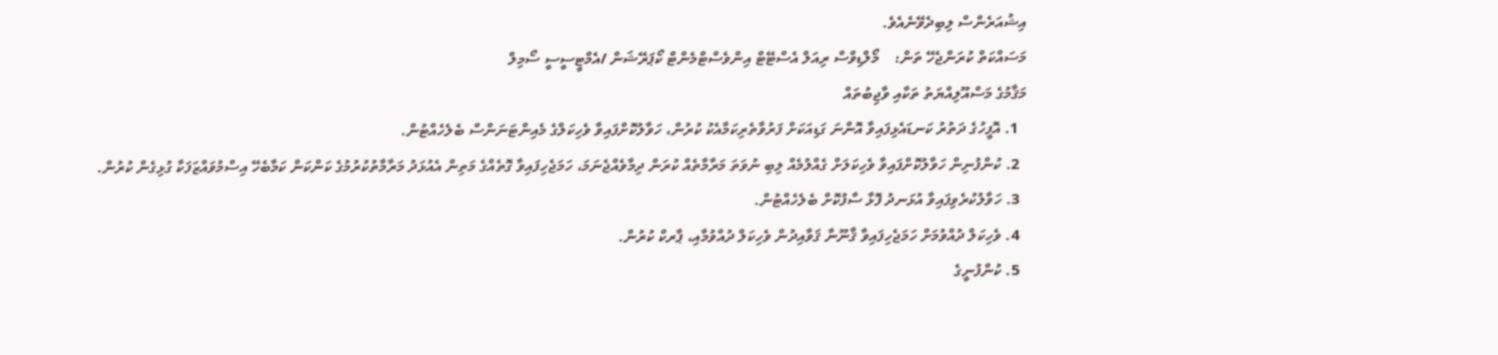އިޝުއަރެންސް ލިބިދެވޭނެއެވެ.
މަސައްކަތް ކުރަންޖެހޭ ތަން:    މޯލްޑިވްސް ރިއަލް އެސްޓޭޓް އިންވެސްޓްމެންޓް ކޯޕަރޭޝަން /އެމްޓީސީސީ ސޯމިލް
މަޤާމުގެ މަސްއޫލިއްޔަތު ތަކާއި ވާޖިބުތައް
  1. އޮފީހުގެ ދަތުރު ކަނޑައެޅިފައިވާ އޮންނަ ގަޑިއަކަށް ފަރުވާތެރިކަމާއެކު ކުރުން، ހަވާލުކޮށްފައިވާ ވެހިކަލްގެ މެއިންޓަނަންސް ބެލެހެއްޓުން.
  2. ކުންފުނިން ހަވާލުކޮށްފައިވާ ވެހިކަލަށް ގެއްލުމެއް ލިބި ނުވަތަ މަރާމާތެއް ކުރަން ދިމާވެއްޖެނަމަ، ހަމަޖެހިފައިވާ ގޮތެއްގެ މަތިން އެއުޅަދު މަރާމާތުކުރުމުގެ ކަންކަން ކަމާބެހޭ އިސްމުވައްޒަފަކާ ގުޅިގެން ކުރުން.
  3. ހަވާލުކުރެވިފައިވާ އުޅަނދު ފޮޅާ ސާފުކޮށް ބެލެހެއްޓުން.
  4. ވެހިކަލް ދުއްވުމަށް ހަމަޖެހިފައިވާ ޤާނޫނާ ޤަވާއިދުން ވެހިކަލް ދުއްވުމާއި، ޕާރކް ކުރުން.
  5. ކުންފުނީގެ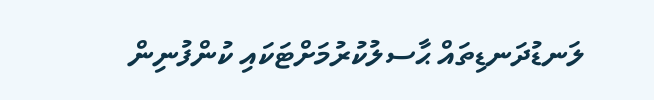ލަނޑުދަނޑިތައް ޙާސލުކުރުމަށްޓަކައި ކުންފުނިން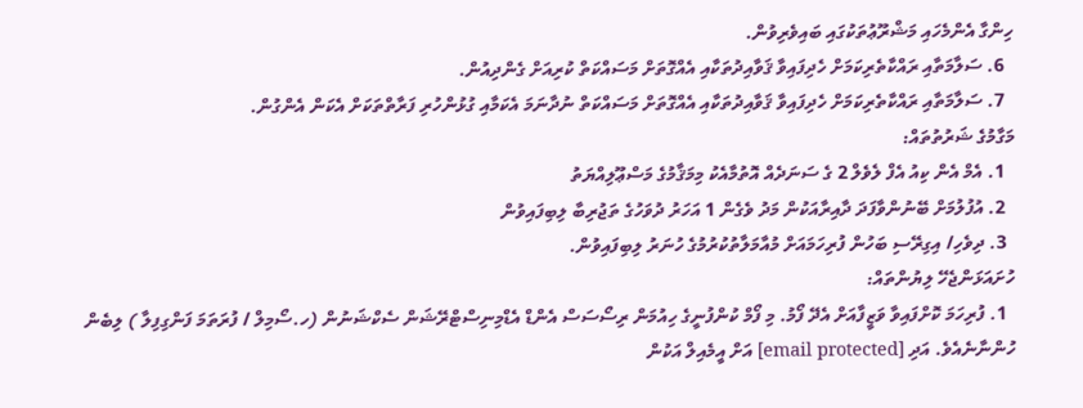ހިންގާ އެންމެހައި މަޝްރޫޢުތަކުގައި ބައިވެރިވުން.
  6. ސަލާމަތާއި ރައްކާތެރިކަމަށް ހެދިފައިވާ ޤަވާއިދުތަކާއި އެއްގޮތަށް މަސައްކަތް ކުރިއަށް ގެންދިއުން.
  7. ސަލާމަތާއި ރައްކާތެރިކަމަށް ހެދިފައިވާ ޤަވާއިދުތަކާއި އެއްގޮތަށް މަސައްކަތް ނުދާނަމަ އެކަމާއި ގުޅުންހުރި ފަރާތްތަކަށް އެކަން އެންގުން.
މަގާމުގެ ޝަރުތުތައް:
  1. އެމް އެން ކިއު އެފް ލެވެލް 2 ގެ ސަނަދެއް އޮތުމާއެކު މިމަޤާމުގެ މަސްޢޫލިއްޔަތު
  2. އުފުލުމަށް ބޭނުންވާފަދަ ދާއިރާއަކުން މަދު ވެގެން 1 އަހަރު ދުވަހުގެ ތަޖުރިބާ ލިބިފައިވުން
  3. ދިވެހި/ އިގިރޭސި ބަހުން ފުރިހަމައަށް މުއާމަލާތުކުރުމުގެ ހުނަރު ލިބިފައިވުން.
ހުށައަޅަންޖެހޭ ލިޔުންތައް:
  1. ފުރިހަމަ ކޮށްފައިވާ ވަޒީފާއަށް އެދޭ ފޯމު. މި ފޯމް ކުންފުނީގެ ހިއުމަން ރިސޯސަސް އެންޑް އެޑްމިނިސްޓްރޭޝަން ސެކްޝަނުން (ހ.ސޯމިލް / ފުރަތަމަ ފަންގިފިލާ ) ލިބެން ހުންނާނެއެވެ. އަދި [email protected] އަށް އީމެއިލް އަކުން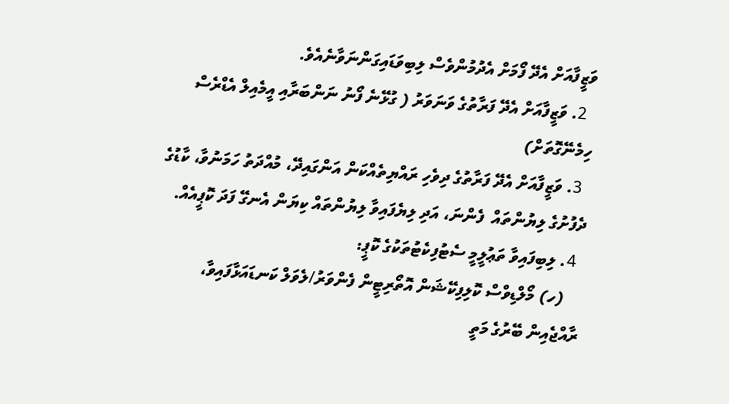ވަޒީފާއަށް އެދޭ ފޯމަށް އެދުމުންވެސް ލިބިވަޑައިގަންނަވާނެއެވެ.
  2. ވަޒީފާއަށް އެދޭ ފަރާތުގެ ވަނަވަރު ( ގުޅޭނެ ފޯނު ނަންބަރާއި އީމެއިލް އެޑްރެސް ހިމެނޭގޮތަށް)
  3. ވަޒީފާއަށް އެދޭ ފަރާތުގެ ދިވެހި ރައްޔިތެއްކަން އަންގައިދޭ، މުއްދަތު ހަމަނުވާ، ކާޑުގެ ދެފުށުގެ ލިޔުންތައް  ފެންނަ، އަދި ލިޔެފައިވާ ލިޔުންތައް ކިޔަން އެނގޭ ފަދަ ކޮޕީއެއް.
  4. ލިބިފައިވާ ތަޢުލީމީ ސެޓުފިކެޓުތަކުގެ ކޮޕީ:
    (ހ) މޯލްޑިވްސް ކޮލިފިކޭޝަން އޮތޯރިޓީން ފެންވަރު/ލެވަލް ކަނޑައަޅާފައިވާ، ރާއްޖެއިން ބޭރުގެ މަތީ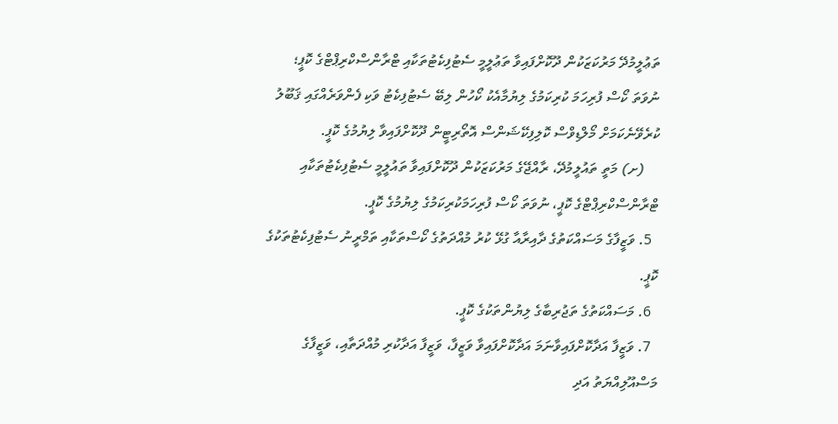ތަޢުލީމުދޭ މަރުކަޒަކުން ދޫކޮށްފައިވާ ތަޢުލީމީ ސެޓުފިކެޓުތަކާއި ޓްރާންސްކްރިޕްޓްގެ ކޮޕީ؛  ނުވަތަ ކޯސް ފުރިހަމަ ކުރިކަމުގެ ލިޔުމާއެކު ކޯހުން ލިބޭ ސެޓުފިކެޓު ވަކި ފެންވަރެއްގައި ޤަބޫލު ކުރެވޭނެކަމަށް މޯލްޑިވްސް ކޮލިފިކޭޝަންސް އޮތޯރިޓީން ދޫކޮށްފައިވާ ލިޔުމުގެ ކޮޕީ.
    (ށ) މަތީ ތައުލީމުދޭ، ރާއްޖޭގެ މަރުކަޒަކުން ދޫކޮށްފައިވާ ތައުލީމީ ސެޓުފިކެޓުތަކާއި ޓްރާންސްކްރިޕްޓްގެ ކޮޕީ، ނުވަތަ ކޯސް ފުރިހަމަކުރިކަމުގެ ލިޔުމުގެ ކޮޕީ.
  5. ވަޒީފާގެ މަސައްކަތުގެ ދާއިރާއާ ގުޅޭ ކުރު މުއްދަތުގެ ކޯސްތަކާއި ތަމްރީނު ސެޓުފިކެޓުތަކުގެ ކޮޕީ.
  6. މަސައްކަތުގެ ތަޖުރިބާގެ ލިޔުންތަކުގެ ކޮޕީ.
  7. ވަޒީފާ އަދާކޮށްފައިވާނަމަ އަދާކޮށްފައިވާ ވަޒީފާ، ވަޒީފާ އަދާކުރި މުއްދަތާއި، ވަޒީފާގެ މަސްއޫލިއްޔަތު އަދި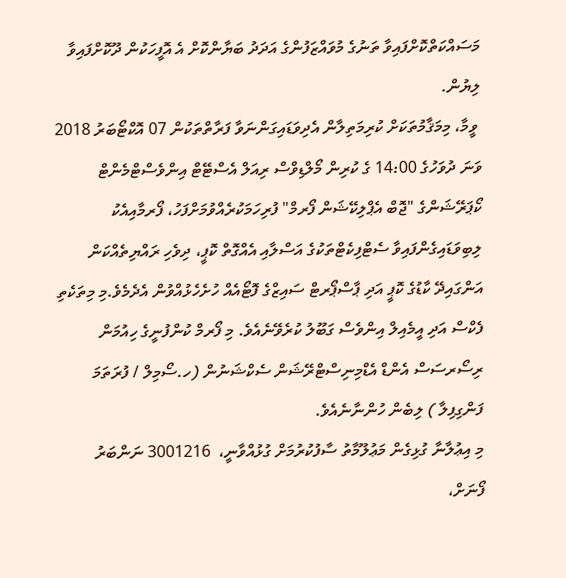މަސައްކަތްކޮށްފައިވާ ތަނުގެ މުވައްޒަފުންގެ އަދަދު ބަޔާންކޮށް އެ އޮފީހަކުން ދޫކޮށްފައިވާ ލިޔުން.
 ވީމާ، މިމަޤާމުތަކަށް ކުރިމަތިލާން އެދިވަޑައިގަންނަވާ ފަރާތްތަކުން 07 އޮކްޓޯބަރު 2018 ވަނަ ދުވަހުގެ 14:00 ގެ ކުރިން މޯލްޑިވްސް ރިއަލް އެސްޓޭޓް އިންވެސްޓްމެންޓް ކޯޕަރޭޝަންގެ "ޖޮބް އެޕްލިކޭޝަން ފޯރމް" ފުރިހަމަކުރެއްވުމަށްފަހު، ފޯރމާއިއެކު ލިބިވަޑައިގެންފައިވާ ސެޓްފިކެޓްތަކުގެ އަސްލާއި އެއްގޮތް ކޮޕީ، ދިވެހި ރައްޔިތެއްކަން އަންގައިދޭ ކާޑުގެ ކޮޕީ އަދި ޕާސްޕޯރޓް ސައިޒްގެ ފޮޓޯއެއް ހުށެހެޅުއްވުން އެދެމެވެ.މި މިތަކެތި ފެކްސް އަދި އީމެއިލް އިންވެސް ގަބޫލު ކުރެވޭނެއެވެ. މި ފޯރމް ކުންފުނީގެ ހިއުމަން ރިސޯރސަސް އެންޑް އެޑްމިނިސްޓްރޭޝަން ސެކްޝަނުން (ހ.ސޯމިލް / ފުރަތަމަ ފަންގިފިލާ ) ލިބެން ހުންނާނެއެވެ.
މި އިޢުލާނާ ގުޅިގެން މަޢުލޫމާތު ސާފުކުރުމަށް ގުޅުއްވާނީ،  3001216 ނަންބަރު ފޯނަށް،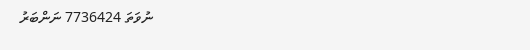ނުވަތަ 7736424 ނަންބަރު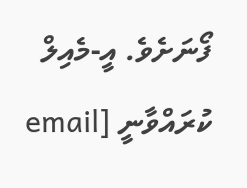ފޯނަށެވެ. އީ-މެއިލް ކުރައްވާނީ [email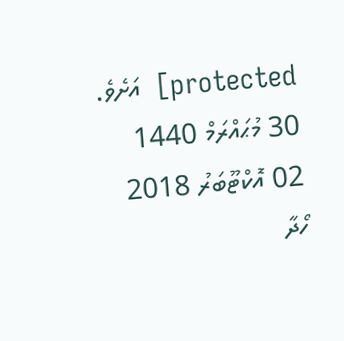protected]  އަށެވެ.
30 މުޙައްރަމް 1440
02 އޮކްޓޫބަރު 2018
ހޯދާ